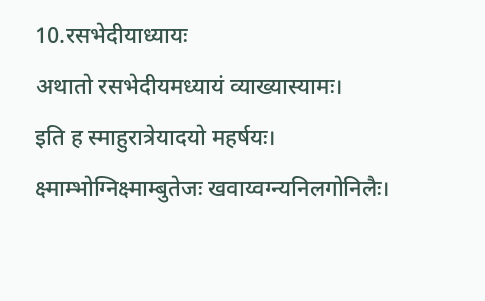10.रसभेदीयाध्यायः
अथातो रसभेदीयमध्यायं व्याख्यास्यामः।
इति ह स्माहुरात्रेयादयो महर्षयः।
क्ष्माम्भोग्निक्ष्माम्बुतेजः खवाय्वग्न्यनिलगोनिलैः।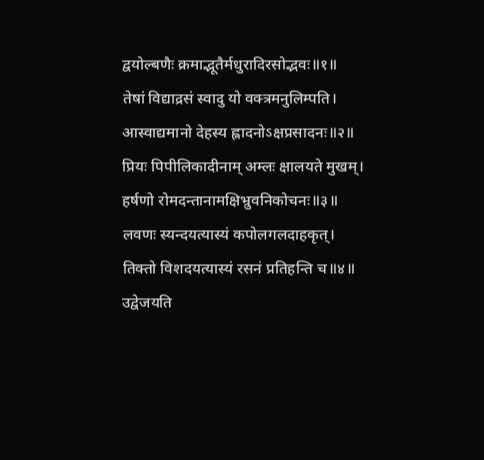द्वयोल्बणैः क्रमाद्भूतैर्मधुरादिरसोद्भवः॥१॥
तेषां विद्याद्रसं स्वादु यो वक्त्रमनुलिम्पति।
आस्वाद्यमानो देहस्य ह्लादनोऽक्षप्रसादनः॥२॥
प्रियः पिपीलिकादीनाम् अम्लः क्षालयते मुखम्।
हर्षणो रोमदन्तानामक्षिभ्रुवनिकोचनः॥३॥
लवणः स्यन्दयत्यास्यं कपोलगलदाहकृत्।
तिक्तो विशदयत्यास्यं रसनं प्रतिहन्ति च॥४॥
उद्वेजयति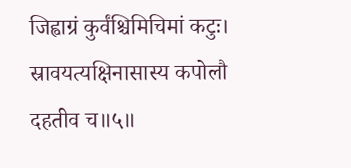जिह्वाग्रं कुर्वंश्चिमिचिमां कटुः।
स्रावयत्यक्षिनासास्य कपोलौ दहतीव च॥५॥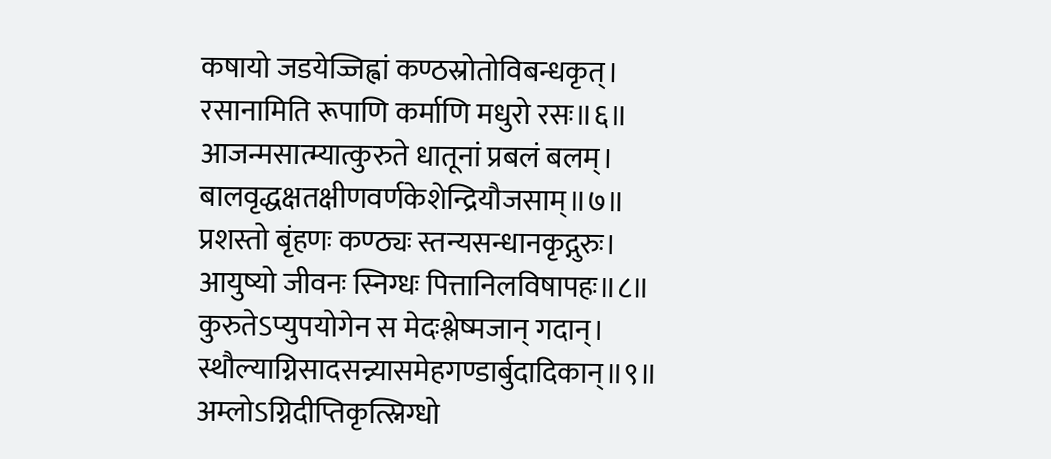कषायो जडयेज्जिह्वां कण्ठस्रोतोविबन्धकृत्।
रसानामिति रूपाणि कर्माणि मधुरो रसः॥६॥
आजन्मसात्म्यात्कुरुते धातूनां प्रबलं बलम्।
बालवृद्धक्षतक्षीणवर्णकेशेन्द्रियौजसाम्॥७॥
प्रशस्तो बृंहणः कण्ठ्यः स्तन्यसन्धानकृद्गुरुः।
आयुष्यो जीवनः स्निग्धः पित्तानिलविषापहः॥८॥
कुरुतेऽप्युपयोगेन स मेदःश्लेष्मजान् गदान्।
स्थौल्याग्निसादसन्न्यासमेहगण्डार्बुदादिकान्॥९॥
अम्लोऽग्निदीप्तिकृत्स्निग्धो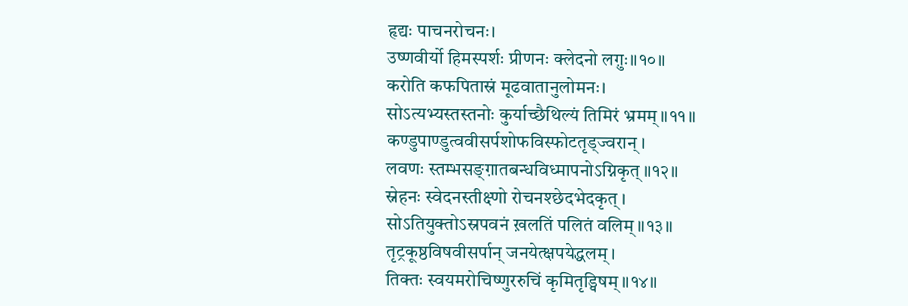हृद्यः पाचनरोचनः।
उष्णवीर्यो हिमस्पर्शः प्रीणनः क्लेदनो लग़ुः॥१०॥
करोति कफपितास्रं मूढवातानुलोमनः।
सोऽत्यभ्यस्तस्तनोः कुर्याच्छैथिल्यं तिमिरं भ्रमम्॥११॥
कण्डुपाण्डुत्ववीसर्पशोफविस्फोटतृड्ज्वरान्।
लवणः स्तम्भसङ्ग़ातबन्धविध्मापनोऽग्निकृत्॥१२॥
स्नेहनः स्वेदनस्तीक्ष्णो रोचनश्छेदभेदकृत्।
सोऽतियुक्तोऽस्रपवनं ख़लतिं पलितं वलिम्॥१३॥
तृट्रकूष्ठविषवीसर्पान् जनयेत्क्षपयेद्धलम्।
तिक्तः स्वयमरोचिष्णुररुचिं कृमितृड्विषम्॥१४॥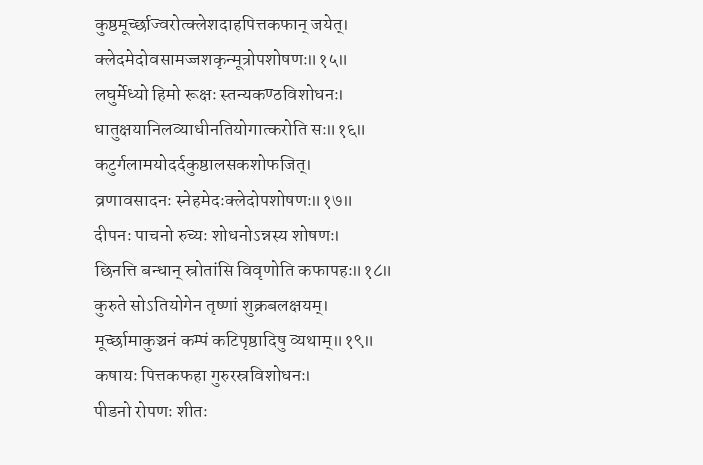कुष्ठमूर्च्छाज्वरोत्क्लेशदाहपित्तकफान् जयेत्।
क्लेदमेदोवसामज्जशकृन्मूत्रोपशोषणः॥१५॥
लघुर्मेध्यो हिमो रूक्षः स्तन्यकण्ठविशोधनः।
धातुक्षयानिलव्याधीनतियोगात्करोति सः॥१६॥
कटुर्गलामयोदर्दकुष्ठालसकशोफजित्।
व्रणावसादनः स्नेहमेदःक्लेदोपशोषणः॥१७॥
दीपनः पाचनो रुच्यः शोधनोऽन्नस्य शोषणः।
छिनत्ति बन्धान् स्रोतांसि विवृणोति कफापहः॥१८॥
कुरुते सोऽतियोगेन तृष्णां शुक्रबलक्षयम्।
मूर्च्छामाकुञ्चनं कम्पं कटिपृष्ठादिषु व्यथाम्॥१९॥
कषायः पित्तकफहा गुरुरस्रविशोधनः।
पीडनो रोपणः शीतः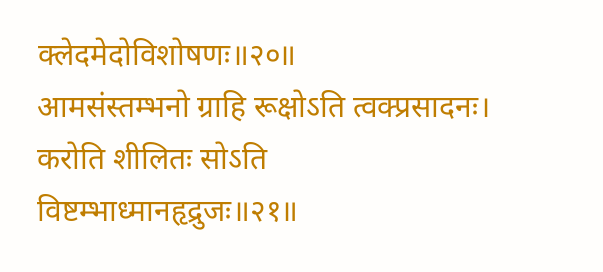क्लेदमेदोविशोषणः॥२०॥
आमसंस्तम्भनो ग्राहि रूक्षोऽति त्वक्प्रसादनः।
करोति शीलितः सोऽति विष्टम्भाध्मानहृद्रुजः॥२१॥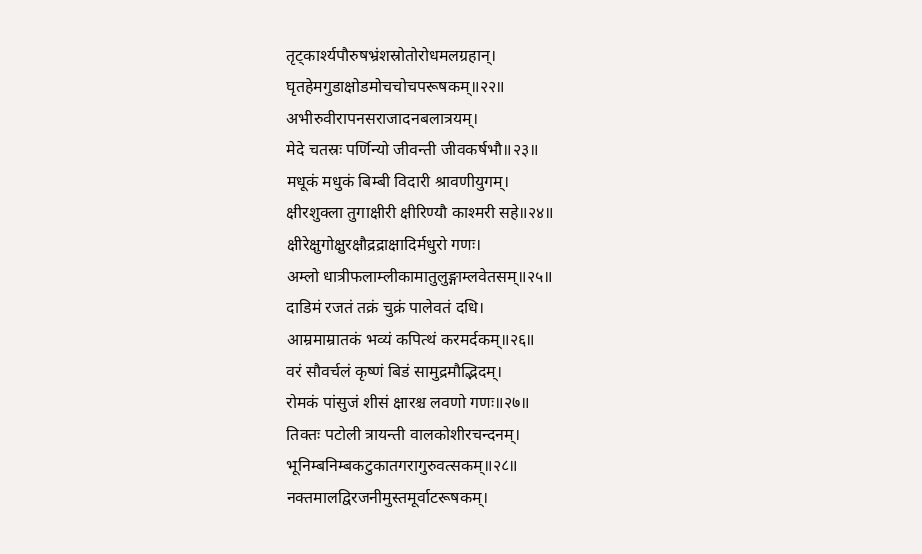तृट्कार्श्यपौरुषभ्रंशस्रोतोरोधमलग्रहान्।
घृतहेमगुडाक्षोडमोचचोचपरूषकम्॥२२॥
अभीरुवीरापनसराजादनबलात्रयम्।
मेदे चतस्रः पर्णिन्यो जीवन्ती जीवकर्षभौ॥२३॥
मधूकं मधुकं बिम्बी विदारी श्रावणीयुगम्।
क्षीरशुक्ला तुगाक्षीरी क्षीरिण्यौ काश्मरी सहे॥२४॥
क्षीरेक्षुगोक्षुरक्षौद्रद्राक्षादिर्मधुरो गणः।
अम्लो धात्रीफलाम्लीकामातुलुङ्गाम्लवेतसम्॥२५॥
दाडिमं रजतं तक्रं चुक्रं पालेवतं दधि।
आम्रमाम्रातकं भव्यं कपित्थं करमर्दकम्॥२६॥
वरं सौवर्चलं कृष्णं बिडं सामुद्रमौद्भिदम्।
रोमकं पांसुजं शीसं क्षारश्च लवणो गणः॥२७॥
तिक्तः पटोली त्रायन्ती वालकोशीरचन्दनम्।
भूनिम्बनिम्बकटुकातगरागुरुवत्सकम्॥२८॥
नक्तमालद्विरजनीमुस्तमूर्वाटरूषकम्।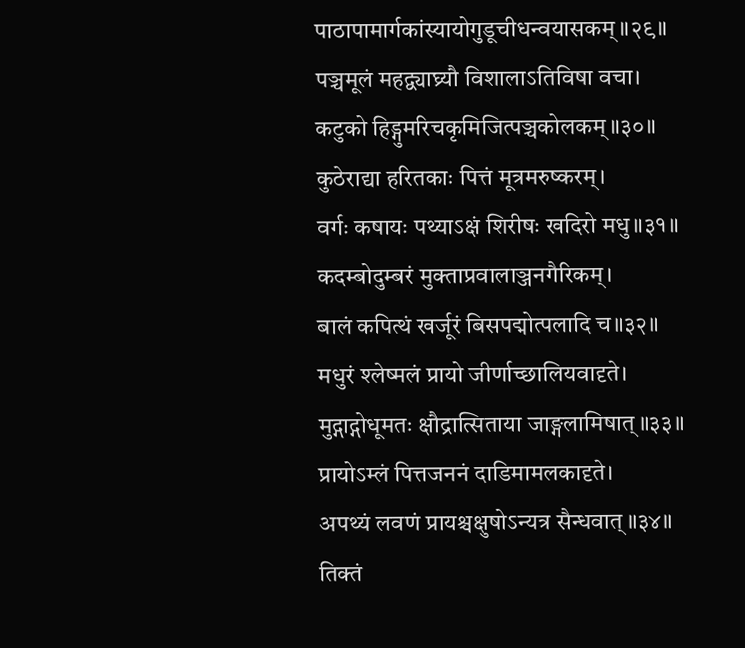पाठापामार्गकांस्यायोगुडूचीधन्वयासकम्॥२९॥
पञ्चमूलं महद्व्याघ्र्यौ विशालाऽतिविषा वचा।
कटुको हिड्गुमरिचकृमिजित्पञ्चकोलकम्॥३०॥
कुठेराद्या हरितकाः पित्तं मूत्रमरुष्करम्।
वर्गः कषायः पथ्याऽक्षं शिरीषः खदिरो मधु॥३१॥
कदम्बोदुम्बरं मुक्ताप्रवालाञ्जनगैरिकम्।
बालं कपित्थं खर्जूरं बिसपद्मोत्पलादि च॥३२॥
मधुरं श्लेष्मलं प्रायो जीर्णाच्छालियवादृते।
मुद्गाद्गोधूमतः क्षौद्रात्सिताया जाङ्गलामिषात्॥३३॥
प्रायोऽम्लं पित्तजननं दाडिमामलकादृते।
अपथ्यं लवणं प्रायश्चक्षुषोऽन्यत्र सैन्धवात्॥३४॥
तिक्तं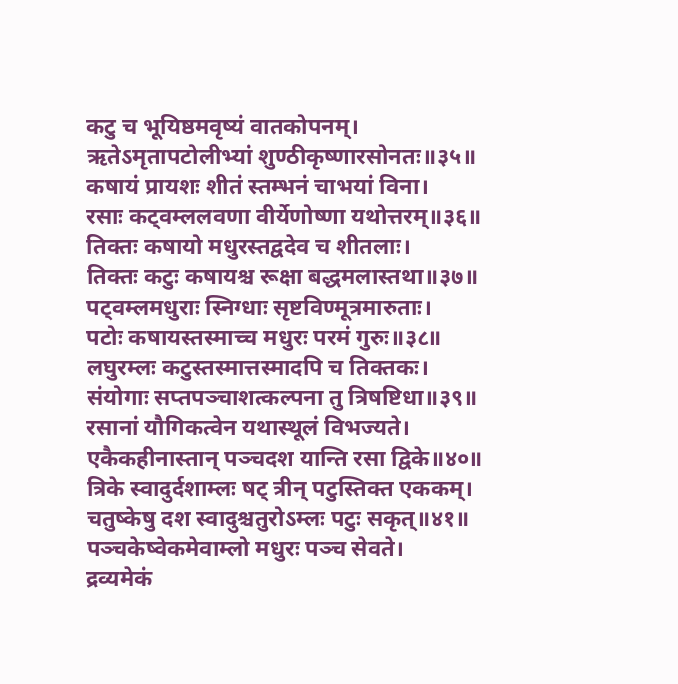कटु च भूयिष्ठमवृष्यं वातकोपनम्।
ऋतेऽमृतापटोलीभ्यां शुण्ठीकृष्णारसोनतः॥३५॥
कषायं प्रायशः शीतं स्तम्भनं चाभयां विना।
रसाः कट्वम्ललवणा वीर्येणोष्णा यथोत्तरम्॥३६॥
तिक्तः कषायो मधुरस्तद्वदेव च शीतलाः।
तिक्तः कटुः कषायश्च रूक्षा बद्धमलास्तथा॥३७॥
पट्वम्लमधुराः स्निग्धाः सृष्टविण्मूत्रमारुताः।
पटोः कषायस्तस्माच्च मधुरः परमं गुरुः॥३८॥
लघुरम्लः कटुस्तस्मात्तस्मादपि च तिक्तकः।
संयोगाः सप्तपञ्चाशत्कल्पना तु त्रिषष्टिधा॥३९॥
रसानां यौगिकत्वेन यथास्थूलं विभज्यते।
एकैकहीनास्तान् पञ्चदश यान्ति रसा द्विके॥४०॥
त्रिके स्वादुर्दशाम्लः षट् त्रीन् पटुस्तिक्त एककम्।
चतुष्केषु दश स्वादुश्चतुरोऽम्लः पटुः सकृत्॥४१॥
पञ्चकेष्वेकमेवाम्लो मधुरः पञ्च सेवते।
द्रव्यमेकं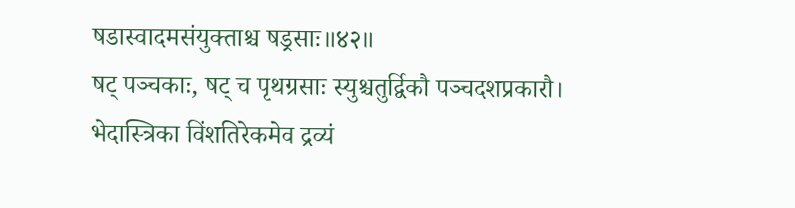षडास्वादमसंयुक्ताश्च षड्रसाः॥४२॥
षट् पञ्चकाः, षट् च पृथग्रसाः स्युश्चतुर्द्विकौ पञ्चदशप्रकारौ।
भेदास्त्रिका विंशतिरेकमेव द्रव्यं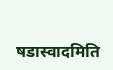षडास्वादमिति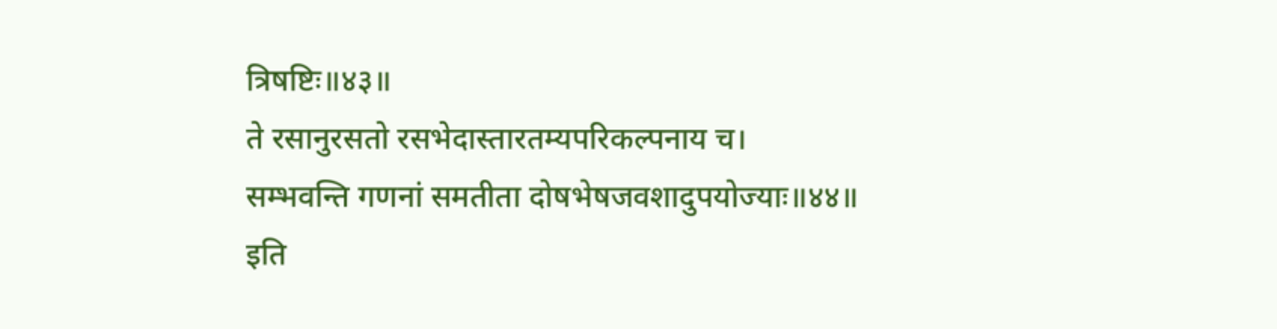त्रिषष्टिः॥४३॥
ते रसानुरसतो रसभेदास्तारतम्यपरिकल्पनाय च।
सम्भवन्ति गणनां समतीता दोषभेषजवशादुपयोज्याः॥४४॥
इति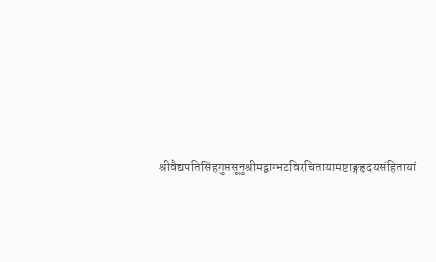श्रीवैद्यपतिसिंहगुप्तसूनुश्रीमद्वाग्भटविरचितायामष्टाङ्गहृदयसंहितायां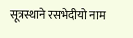सूत्रस्थाने रसभेदीयो नाम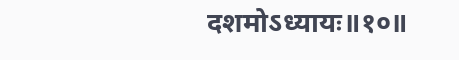दशमोऽध्यायः॥१०॥